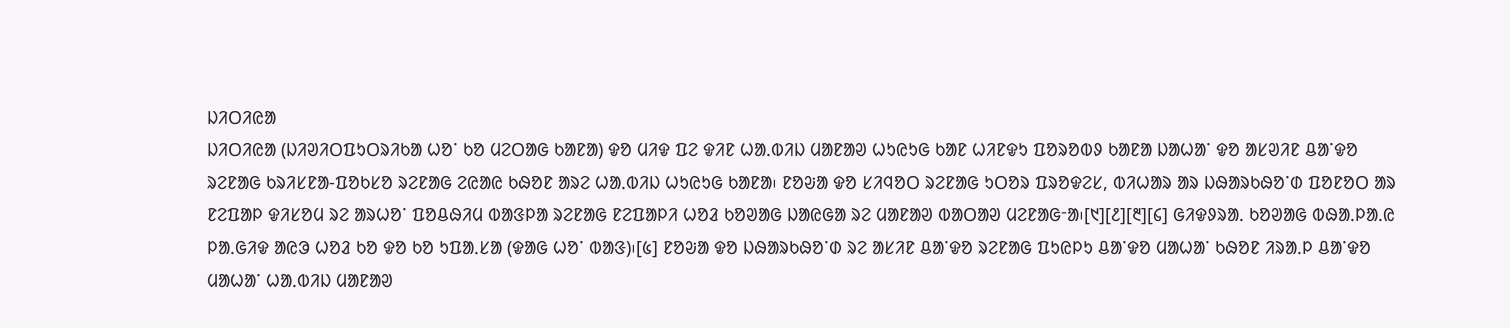ᱡᱤᱛᱤᱭᱟ
ᱡᱤᱛᱤᱭᱟ (ᱡᱤᱣᱤᱛᱯᱩᱛᱨᱤᱠᱟ ᱦᱚᱸ ᱠᱚ ᱢᱮᱛᱟᱜ ᱠᱟᱱᱟ) ᱫᱚ ᱢᱤᱫ ᱯᱮ ᱫᱤᱱ ᱦᱟᱹᱵᱤᱡ ᱢᱟᱱᱟᱣ ᱦᱩᱭᱩᱜ ᱠᱟᱱ ᱦᱤᱱᱫᱩ ᱯᱚᱨᱚᱵᱽ ᱠᱟᱱᱟ ᱡᱟᱦᱟᱸ ᱫᱚ ᱟᱥᱣᱤᱱ ᱪᱟᱸᱫᱚ ᱨᱮᱱᱟᱜ ᱠᱨᱤᱥᱱᱟ-ᱯᱚᱠᱥᱚ ᱨᱮᱱᱟᱜ ᱮᱭᱟᱭ ᱠᱷᱚᱱ ᱟᱨᱮ ᱦᱟᱹᱵᱤᱡ ᱦᱩᱭᱩᱜ ᱠᱟᱱᱟ᱾ ᱱᱚᱶᱟ ᱫᱚ ᱥᱤᱧᱚᱛ ᱨᱮᱱᱟᱜ ᱩᱛᱚᱨ ᱯᱨᱚᱫᱮᱥ, ᱵᱤᱦᱟᱨ ᱟᱨ ᱡᱷᱟᱨᱠᱷᱚᱸᱰ ᱯᱚᱱᱚᱛ ᱟᱨ ᱱᱮᱯᱟᱞ ᱫᱤᱥᱚᱢ ᱨᱮ ᱟᱨᱦᱚᱸ ᱯᱚᱪᱷᱤᱢ ᱵᱟᱝᱞᱟ ᱨᱮᱱᱟᱜ ᱱᱮᱯᱟᱞᱤ ᱦᱚᱲ ᱠᱚᱣᱟᱜ ᱡᱟᱭᱜᱟ ᱨᱮ ᱢᱟᱱᱟᱣ ᱵᱟᱛᱟᱣ ᱢᱮᱱᱟᱜᱼᱟ᱾[᱑][᱒][᱓][᱔] ᱜᱤᱫᱽᱨᱟᱹ ᱠᱚᱣᱟᱜ ᱵᱷᱟᱹᱞᱟᱹᱭ ᱞᱟᱹᱜᱤᱫ ᱟᱭᱳ ᱦᱚᱲ ᱠᱚ ᱫᱚ ᱠᱚ ᱩᱯᱟᱹᱥᱟ (ᱫᱟᱜ ᱦᱚᱸ ᱵᱟᱝ)᱾[᱕] ᱱᱚᱶᱟ ᱫᱚ ᱡᱷᱟᱨᱠᱷᱚᱸᱰ ᱨᱮ ᱟᱥᱤᱱ ᱪᱟᱸᱫᱚ ᱨᱮᱱᱟᱜ ᱯᱩᱭᱞᱩ ᱪᱟᱸᱫᱚ ᱢᱟᱦᱟᱸ ᱠᱷᱚᱱ ᱤᱨᱟᱹᱞ ᱪᱟᱸᱫᱚ ᱢᱟᱦᱟᱸ ᱦᱟᱹᱵᱤᱡ ᱢᱟᱱᱟᱣ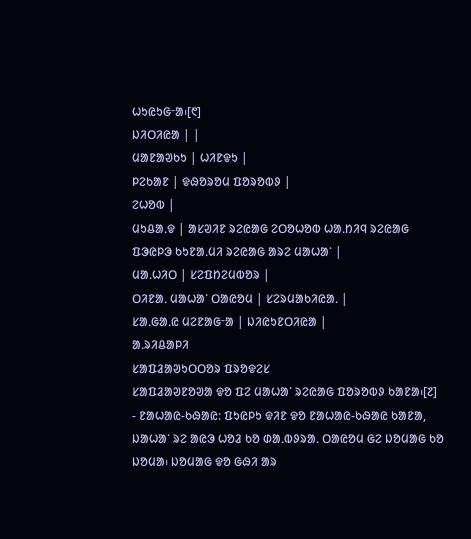ᱦᱩᱭᱩᱜᱼᱟ᱾[᱖]
ᱡᱤᱛᱤᱭᱟ | |
ᱢᱟᱱᱟᱣᱠᱩ | ᱦᱤᱱᱫᱩ |
ᱞᱮᱠᱟᱱ | ᱫᱷᱚᱨᱚᱢ ᱯᱚᱨᱚᱵᱽ |
ᱮᱦᱚᱵ |
ᱢᱩᱪᱟᱹᱫ | ᱟᱥᱣᱤᱱ ᱨᱮᱭᱟᱜ ᱮᱛᱚᱦᱚᱵ ᱦᱟᱹᱴᱤᱧ ᱨᱮᱭᱟᱜ ᱯᱳᱭᱞᱳ ᱠᱩᱱᱟᱹᱢᱤ ᱨᱮᱭᱟᱜ ᱟᱨᱮ ᱢᱟᱦᱟᱸ |
ᱢᱟᱹᱦᱤᱛ | ᱥᱮᱯᱴᱮᱢᱵᱚᱨ |
ᱛᱤᱱᱟᱹ ᱢᱟᱦᱟᱸ ᱛᱟᱭᱚᱢ | ᱥᱮᱨᱢᱟᱠᱤᱭᱟᱹ |
ᱥᱟᱹᱜᱟᱹᱭ ᱢᱮᱱᱟᱜᱼᱟ | ᱡᱤᱭᱩᱱᱛᱤᱭᱟ |
ᱟᱹᱨᱤᱪᱟᱞᱤ
ᱥᱟᱯᱲᱟᱣᱩᱛᱛᱚᱨ ᱯᱨᱚᱫᱮᱥ
ᱥᱟᱯᱲᱟᱣᱱᱚᱣᱟ ᱫᱚ ᱯᱮ ᱢᱟᱦᱟᱸ ᱨᱮᱭᱟᱜ ᱯᱚᱨᱚᱵᱽ ᱠᱟᱱᱟ᱾[᱗]
- ᱱᱟᱦᱟᱭ-ᱠᱷᱟᱭ: ᱯᱩᱭᱞᱩ ᱫᱤᱱ ᱫᱚ ᱱᱟᱦᱟᱭ-ᱠᱷᱟᱭ ᱠᱟᱱᱟ, ᱡᱟᱦᱟᱸ ᱨᱮ ᱟᱭᱳ ᱦᱚᱲ ᱠᱚ ᱰᱟᱹᱵᱽᱨᱟᱹ ᱛᱟᱭᱚᱢ ᱜᱮ ᱡᱚᱢᱟᱜ ᱠᱚ ᱡᱚᱢᱟ᱾ ᱡᱚᱢᱟᱜ ᱫᱚ ᱜᱷᱤ ᱟᱨ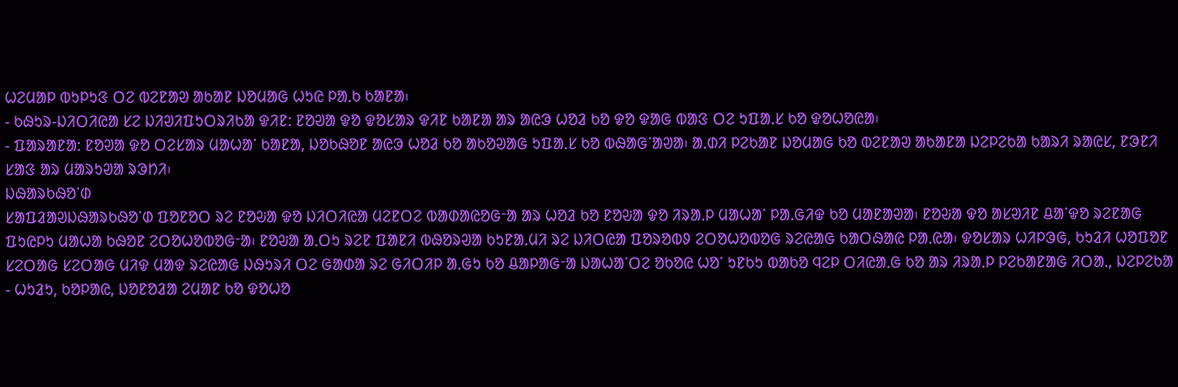ᱦᱮᱢᱟᱞ ᱵᱩᱞᱩᱝ ᱛᱮ ᱵᱮᱱᱟᱣ ᱟᱠᱟᱱ ᱡᱚᱢᱟᱜ ᱦᱩᱭ ᱞᱟᱹᱠ ᱠᱟᱱᱟ᱾
- ᱠᱷᱩᱨ-ᱡᱤᱛᱤᱭᱟ ᱥᱮ ᱡᱤᱣᱤᱯᱩᱛᱨᱤᱠᱟ ᱫᱤᱱ: ᱱᱚᱣᱟ ᱫᱚ ᱫᱚᱥᱟᱨ ᱫᱤᱱ ᱠᱟᱱᱟ ᱟᱨ ᱟᱭᱳ ᱦᱚᱲ ᱠᱚ ᱫᱚ ᱫᱟᱜ ᱵᱟᱝ ᱛᱮ ᱩᱯᱟᱹᱥ ᱠᱚ ᱫᱚᱦᱚᱭᱟ᱾
- ᱯᱟᱨᱟᱱᱟ: ᱱᱚᱣᱟ ᱫᱚ ᱛᱮᱥᱟᱨ ᱢᱟᱦᱟᱸ ᱠᱟᱱᱟ, ᱡᱚᱠᱷᱚᱱ ᱟᱭᱳ ᱦᱚᱲ ᱠᱚ ᱟᱠᱚᱣᱟᱜ ᱩᱯᱟᱹᱥ ᱠᱚ ᱵᱷᱟᱜᱸᱟᱣᱟ᱾ ᱟᱹᱰᱤ ᱞᱮᱠᱟᱱ ᱡᱚᱢᱟᱜ ᱠᱚ ᱵᱮᱱᱟᱣ ᱟᱠᱟᱱᱟ ᱡᱮᱞᱮᱠᱟ ᱠᱟᱨᱤ ᱨᱟᱭᱥ, ᱱᱳᱱᱤ ᱥᱟᱝ ᱟᱨ ᱢᱟᱨᱩᱣᱟ ᱨᱳᱴᱤ᱾
ᱡᱷᱟᱨᱠᱷᱚᱸᱰ
ᱥᱟᱯᱲᱟᱣᱡᱷᱟᱨᱠᱷᱚᱸᱰ ᱯᱚᱱᱚᱛ ᱨᱮ ᱱᱚᱶᱟ ᱫᱚ ᱡᱤᱛᱤᱭᱟ ᱢᱮᱱᱛᱮ ᱵᱟᱰᱟᱭᱚᱜᱼᱟ ᱟᱨ ᱦᱚᱲ ᱠᱚ ᱱᱚᱶᱟ ᱫᱚ ᱤᱨᱟᱹᱞ ᱢᱟᱦᱟᱸ ᱞᱟᱹᱜᱤᱫ ᱠᱚ ᱢᱟᱱᱟᱣᱟ᱾ ᱱᱚᱶᱟ ᱫᱚ ᱟᱥᱣᱤᱱ ᱪᱟᱸᱫᱚ ᱨᱮᱱᱟᱜ ᱯᱩᱭᱞᱩ ᱢᱟᱦᱟ ᱠᱷᱚᱱ ᱮᱛᱚᱦᱚᱵᱚᱜᱼᱟ᱾ ᱱᱚᱶᱟ ᱟᱹᱛᱩ ᱨᱮᱱ ᱯᱟᱱᱤ ᱵᱷᱚᱨᱣᱟ ᱠᱩᱱᱟᱹᱢᱤ ᱨᱮ ᱡᱤᱛᱭᱟ ᱯᱚᱨᱚᱵᱽ ᱮᱛᱚᱦᱚᱵᱚᱜ ᱨᱮᱭᱟᱜ ᱠᱟᱛᱷᱟᱭ ᱞᱟᱹᱭᱟ᱾ ᱫᱚᱥᱟᱨ ᱦᱤᱞᱳᱜ, ᱠᱩᱲᱤ ᱦᱚᱯᱚᱱ ᱥᱮᱛᱟᱜ ᱥᱮᱛᱟᱜ ᱢᱤᱫ ᱢᱟᱫ ᱨᱮᱭᱟᱜ ᱡᱷᱩᱨᱤ ᱛᱮ ᱜᱟᱰᱟ ᱨᱮ ᱜᱤᱛᱤᱞ ᱟᱹᱜᱩ ᱠᱚ ᱪᱟᱞᱟᱜᱼᱟ ᱡᱟᱦᱟᱸᱛᱮ ᱚᱠᱚᱭ ᱦᱚᱸ ᱩᱱᱠᱩ ᱵᱟᱠᱚ ᱧᱮᱞ ᱛᱤᱭᱟᱹᱜ ᱠᱚ ᱟᱨ ᱤᱨᱟᱹᱞ ᱞᱮᱠᱟᱱᱟᱜ ᱤᱛᱟᱹ, ᱡᱮᱞᱮᱠᱟ - ᱦᱩᱲᱩ, ᱠᱚᱞᱟᱭ, ᱡᱚᱱᱚᱲᱟ ᱮᱢᱟᱱ ᱠᱚ ᱫᱚᱦᱚ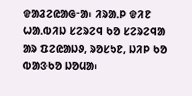ᱫᱟᱲᱮᱭᱟᱜᱼᱟ᱾ ᱤᱨᱟᱹᱞ ᱫᱤᱱ ᱦᱟᱹᱵᱤᱡ ᱥᱮᱨᱮᱧ ᱠᱚ ᱥᱮᱨᱮᱧᱟ ᱟᱨ ᱯᱮᱭᱟᱡᱽ, ᱨᱚᱥᱩᱱ, ᱡᱤᱞ ᱠᱚ ᱵᱟᱝᱠᱚ ᱡᱚᱢᱟ᱾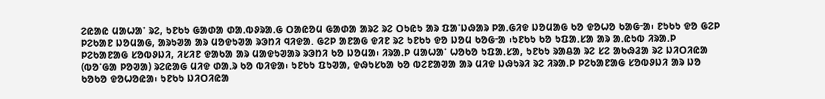ᱮᱭᱟᱭ ᱢᱟᱦᱟᱸ ᱨᱮ, ᱩᱱᱠᱩ ᱜᱟᱰᱟ ᱰᱟᱹᱵᱽᱨᱟᱹᱜ ᱛᱟᱭᱚᱢ ᱜᱟᱰᱟ ᱟᱨᱮ ᱨᱮ ᱛᱩᱭᱩ ᱟᱨ ᱯᱟᱸᱡᱷᱟᱨ ᱞᱟᱹᱜᱤᱫ ᱡᱚᱢᱟᱜ ᱠᱚ ᱫᱚᱦᱚ ᱠᱟᱜᱼᱟ᱾ ᱱᱩᱠᱩ ᱫᱚ ᱜᱮᱞ ᱞᱮᱠᱟᱱ ᱡᱚᱢᱟᱜ, ᱟᱨᱩᱣᱟ ᱟᱨ ᱢᱚᱫᱩᱣᱟ ᱨᱳᱴᱤ ᱧᱤᱫᱟ. ᱜᱮᱞ ᱟᱱᱟᱜ ᱫᱤᱱ ᱨᱮ ᱩᱱᱠᱩ ᱫᱚ ᱡᱚᱢ ᱠᱚᱜᱼᱟ ᱾ᱩᱱᱠᱩ ᱠᱚ ᱩᱯᱟᱹᱥᱟ ᱟᱨ ᱟᱹᱭᱩᱵ ᱤᱨᱟᱹᱞ ᱞᱮᱠᱟᱱᱟᱜ ᱥᱚᱵᱽᱡᱤ, ᱤᱥᱤᱱ ᱫᱟᱠᱟ ᱟᱨ ᱢᱟᱫᱩᱣᱟᱨ ᱨᱳᱴᱤ ᱠᱚ ᱡᱚᱢᱟ᱾ ᱤᱨᱟᱹᱞ ᱢᱟᱦᱟᱸ ᱦᱚᱠᱚ ᱩᱯᱟᱹᱥᱟ, ᱩᱱᱠᱩ ᱨᱟᱪᱟ ᱨᱮ ᱥᱮ ᱟᱠᱷᱲᱟ ᱨᱮ ᱡᱤᱛᱤᱭᱟ (ᱵᱚᱸᱜᱟ ᱞᱚᱣᱟ) ᱨᱮᱭᱟᱜ ᱢᱤᱫ ᱰᱟᱹᱨ ᱠᱚ ᱵᱤᱫᱟ᱾ ᱩᱱᱠᱩ ᱯᱩᱣᱟ, ᱫᱷᱩᱥᱠᱟ ᱠᱚ ᱵᱮᱱᱟᱣᱟ ᱟᱨ ᱢᱤᱫ ᱡᱷᱩᱨᱤ ᱨᱮ ᱤᱨᱟᱹᱞ ᱞᱮᱠᱟᱱᱟᱜ ᱥᱚᱵᱽᱡᱤ ᱟᱨ ᱡᱚ ᱠᱚᱠᱚ ᱫᱚᱦᱚᱭᱟ᱾ ᱩᱱᱠᱩ ᱡᱤᱛᱤᱭᱟ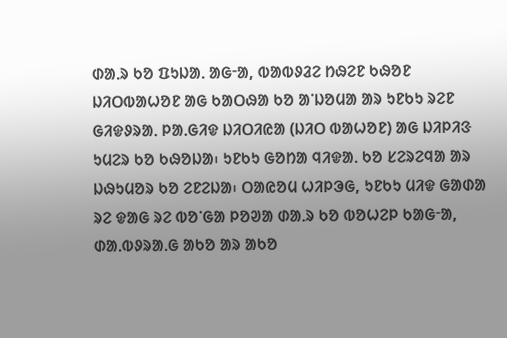ᱰᱟᱹᱨ ᱠᱚ ᱯᱩᱡᱟᱹ ᱟᱜᱼᱟ, ᱵᱟᱵᱽᱲᱮ ᱴᱷᱮᱱ ᱠᱷᱚᱱ ᱡᱤᱛᱵᱟᱦᱚᱱ ᱟᱜ ᱠᱟᱛᱷᱟ ᱠᱚ ᱟᱸᱡᱚᱢᱟ ᱟᱨ ᱩᱱᱠᱩ ᱨᱮᱱ ᱜᱤᱫᱽᱨᱟᱹ ᱞᱟᱹᱜᱤᱫ ᱡᱤᱛᱤᱭᱟ (ᱡᱤᱛ ᱵᱟᱦᱚᱱ) ᱟᱜ ᱡᱤᱞᱤᱝ ᱩᱢᱮᱨ ᱠᱚ ᱠᱷᱚᱡᱟ᱾ ᱩᱱᱠᱩ ᱜᱚᱴᱟ ᱧᱤᱫᱟᱹ ᱠᱚ ᱥᱮᱨᱮᱧᱟ ᱟᱨ ᱡᱷᱩᱢᱚᱨ ᱠᱚ ᱮᱱᱮᱡᱟ᱾ ᱛᱟᱭᱚᱢ ᱦᱤᱞᱳᱜ, ᱩᱱᱠᱩ ᱢᱤᱫ ᱜᱟᱰᱟ ᱨᱮ ᱫᱟᱜ ᱨᱮ ᱵᱚᱸᱜᱟ ᱞᱚᱣᱟ ᱰᱟᱹᱨ ᱠᱚ ᱵᱚᱦᱮᱞ ᱠᱟᱜᱼᱟ, ᱰᱟᱹᱵᱽᱨᱟᱹᱜ ᱟᱠᱚ ᱟᱨ ᱟᱠᱚ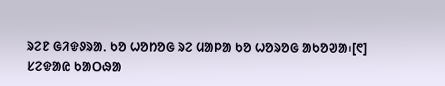ᱨᱮᱱ ᱜᱤᱫᱽᱨᱟᱹ ᱠᱚ ᱦᱚᱴᱚᱜ ᱨᱮ ᱢᱟᱞᱟ ᱠᱚ ᱦᱚᱨᱚᱜ ᱟᱠᱚᱣᱟ᱾[᱖]
ᱥᱮᱫᱟᱭ ᱠᱟᱛᱷᱟ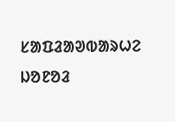ᱥᱟᱯᱲᱟᱣᱵᱟᱨᱦᱮ ᱡᱚᱱᱚᱲ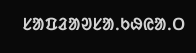ᱥᱟᱯᱲᱟᱣᱥᱟᱹᱠᱷᱭᱟᱹᱛ